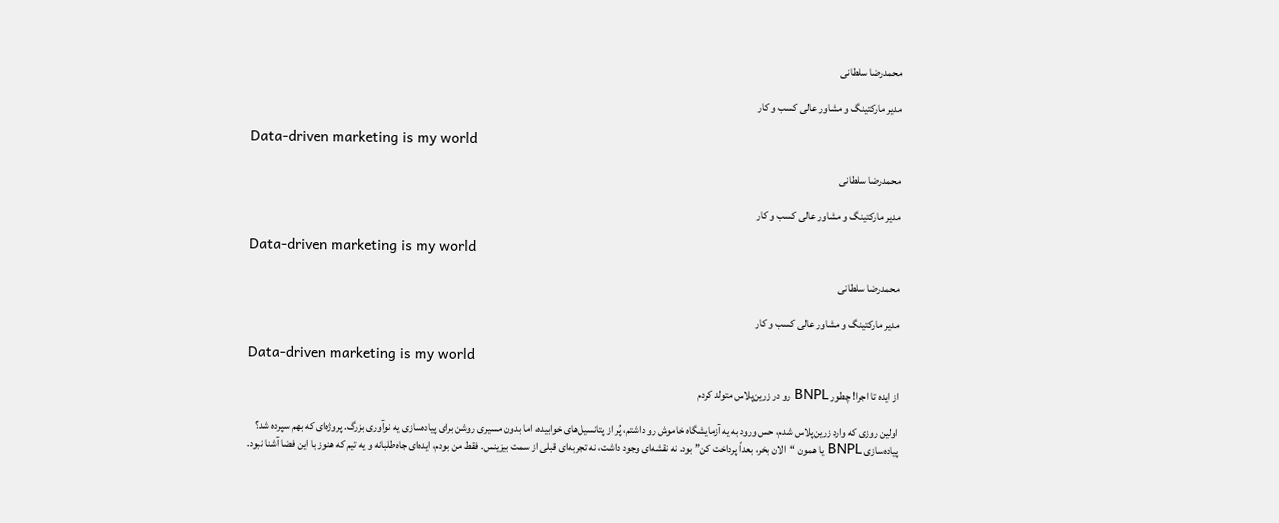محمدرضا سلطانی

مدیر مارکتینگ و مشاور عالی کسب و کار

Data-driven marketing is my world

محمدرضا سلطانی

مدیر مارکتینگ و مشاور عالی کسب و کار

Data-driven marketing is my world

محمدرضا سلطانی

مدیر مارکتینگ و مشاور عالی کسب و کار

Data-driven marketing is my world

از ایده تا اجرا! چطور BNPL رو در زرین‌پلاس متولد کردم

اولین روزی که وارد زرین‌پلاس شدم، حس ورود به یه آزمایشگاه خاموش رو داشتم، پُر از پتانسیل‌های خوابیده، اما بدون مسیری روشن برای پیاده‌سازی یه نوآوری بزرگ. پروژه‌ای که بهم سپرده شد؟ پیاده‌سازی BNPL یا همون “الان بخر، بعداً پرداخت کن” بود. نه نقشه‌ای وجود داشت، نه تجربه‌ای قبلی از سمت بیزینس. فقط من بودم، ایده‌ای جاه‌طلبانه و یه تیم که هنوز با این فضا آشنا نبود.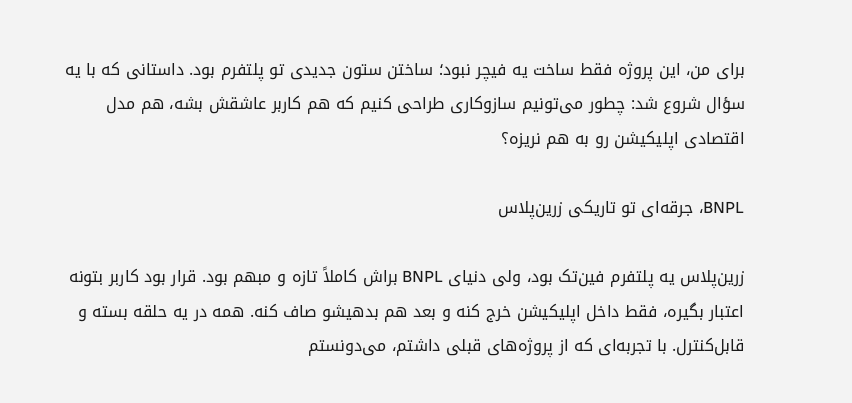برای من، این پروژه فقط ساخت یه فیچر نبود؛ ساختن ستون جدیدی تو پلتفرم بود. داستانی که با یه سؤال شروع شد: چطور می‌تونیم سازوکاری طراحی کنیم که هم کاربر عاشقش بشه، هم مدل اقتصادی اپلیکیشن رو به هم نریزه؟

BNPL، جرقه‌ای تو تاریکی زرین‌پلاس

زرین‌پلاس یه پلتفرم فین‌تک بود، ولی دنیای BNPL براش کاملاً تازه و مبهم بود. قرار بود کاربر بتونه اعتبار بگیره، فقط داخل اپلیکیشن خرج کنه و بعد هم بدهیشو صاف کنه. همه در یه حلقه بسته و قابل‌کنترل. با تجربه‌ای که از پروژه‌های قبلی داشتم، می‌دونستم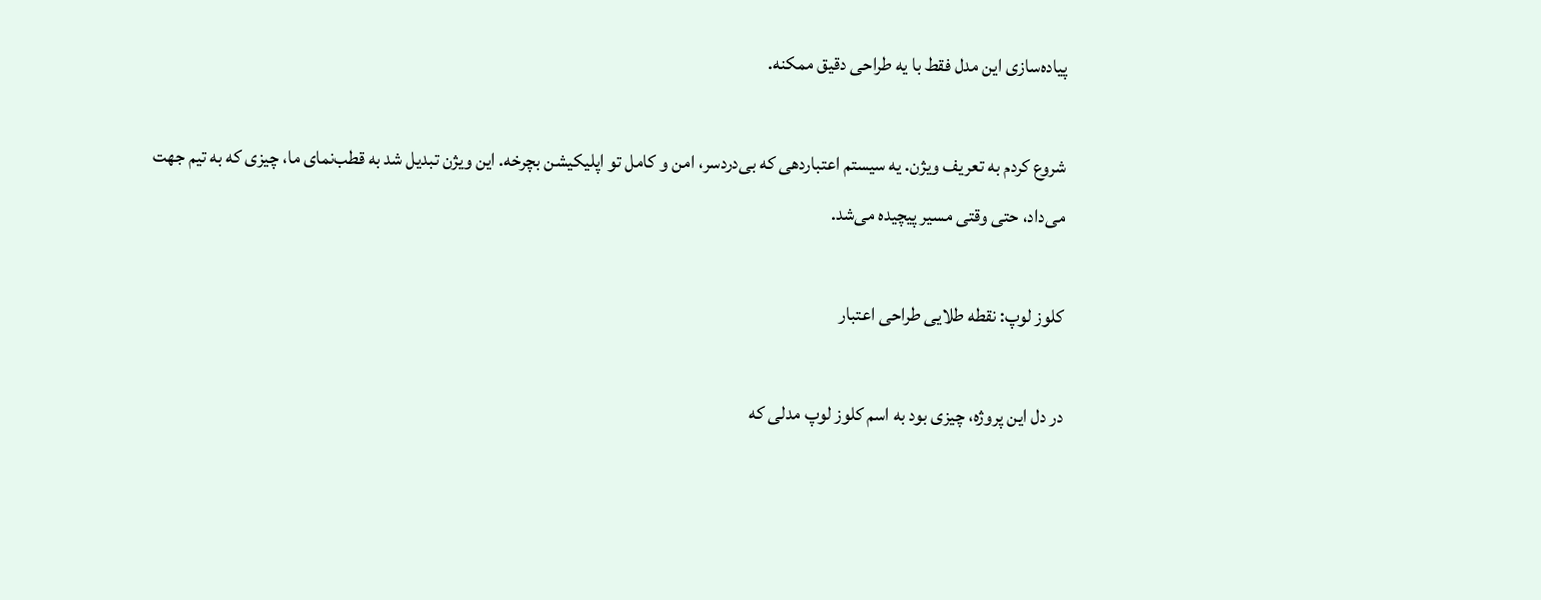پیاده‌سازی این مدل فقط با یه طراحی دقیق ممکنه.

شروع کردم به تعریف ویژن. یه سیستم اعتباردهی که بی‌دردسر، امن و کامل تو اپلیکیشن بچرخه. این ویژن تبدیل شد به قطب‌نمای ما، چیزی که به تیم جهت می‌داد، حتی وقتی مسیر پیچیده می‌شد.

کلوز لوپ: نقطه طلایی طراحی اعتبار

در دل این پروژه، چیزی بود به اسم کلوز لوپ مدلی که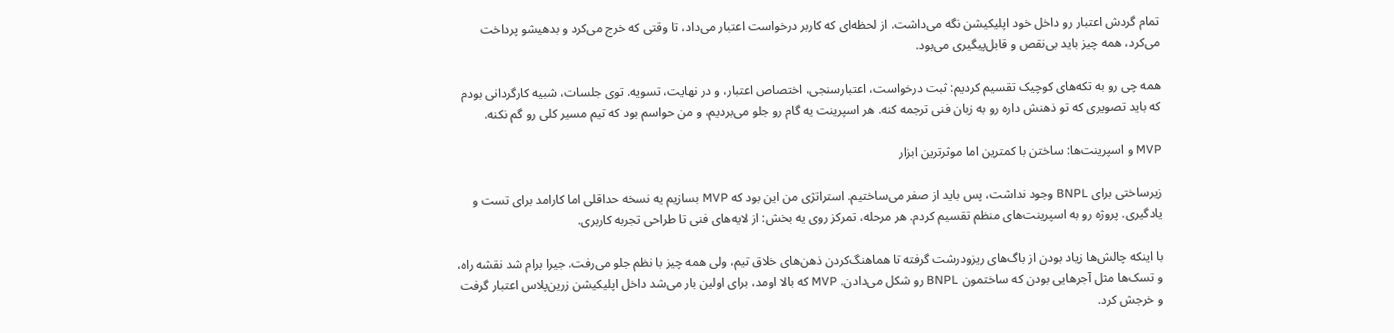تمام گردش اعتبار رو داخل خود اپلیکیشن نگه می‌داشت. از لحظه‌ای که کاربر درخواست اعتبار می‌داد، تا وقتی که خرج می‌کرد و بدهیشو پرداخت می‌کرد، همه چیز باید بی‌نقص و قابل‌پیگیری می‌بود.

همه چی رو به تکه‌های کوچیک تقسیم کردیم: ثبت درخواست، اعتبارسنجی، اختصاص اعتبار، و در نهایت، تسویه. توی جلسات، شبیه کارگردانی بودم که باید تصویری که تو ذهنش داره رو به زبان فنی ترجمه کنه. هر اسپرینت یه گام رو جلو می‌بردیم، و من حواسم بود که تیم مسیر کلی رو گم نکنه.

MVP و اسپرینت‌ها: ساختن با کمترین اما موثرترین ابزار

زیرساختی برای BNPL وجود نداشت، پس باید از صفر می‌ساختیم. استراتژی من این بود که MVP بسازیم یه نسخه حداقلی اما کارامد برای تست و یادگیری. پروژه رو به اسپرینت‌های منظم تقسیم کردم. هر مرحله، تمرکز روی یه بخش: از لایه‌های فنی تا طراحی تجربه کاربری.

با اینکه چالش‌ها زیاد بودن از باگ‌های ریزودرشت گرفته تا هماهنگ‌کردن ذهن‌های خلاق تیم، ولی همه چیز با نظم جلو می‌رفت. جیرا برام شد نقشه راه، و تسک‌ها مثل آجرهایی بودن که ساختمون BNPL رو شکل می‌دادن. MVP که بالا اومد، برای اولین بار می‌شد داخل اپلیکیشن زرین‌پلاس اعتبار گرفت و خرجش کرد.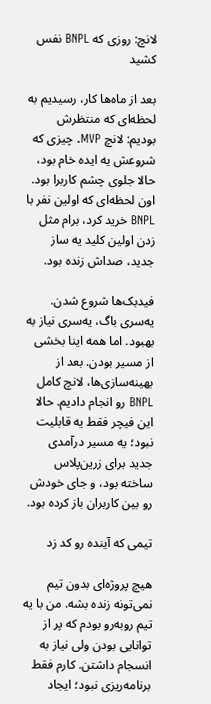لانچ: روزی که BNPL نفس کشید

بعد از ماه‌ها کار، رسیدیم به لحظه‌ای که منتظرش بودیم: لانچ MVP. چیزی که شروعش یه ایده خام بود، حالا جلوی چشم‌ کاربرا بود. اون لحظه‌ای که اولین نفر با BNPL خرید کرد، برام مثل زدن اولین کلید یه ساز جدید، صداش زنده بود.

فیدبک‌ها شروع شدن. یه‌سری باگ، یه‌سری نیاز به بهبود. اما همه اینا بخشی از مسیر بودن. بعد از بهینه‌سازی‌ها، لانچ کامل BNPL رو انجام دادیم. حالا این فیچر فقط یه قابلیت نبود؛ یه مسیر درآمدی جدید برای زرین‌پلاس ساخته بود، و جای خودش رو بین کاربران باز کرده بود.

تیمی که آینده رو کد زد

هیچ پروژه‌ای بدون تیم نمی‌تونه زنده بشه. من با یه تیم روبه‌رو بودم که پر از توانایی بودن ولی نیاز به انسجام داشتن. کارم فقط برنامه‌ریزی نبود؛ ایجاد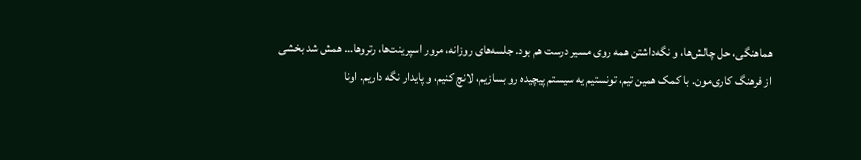هماهنگی، حل چالش‌ها، و نگه‌داشتن همه روی مسیر درست هم بود. جلسه‌های روزانه، مرور اسپرینت‌ها، رتروها… همش شد بخشی از فرهنگ کاری‌مون. با کمک همین تیم، تونستیم یه سیستم پیچیده رو بسازیم، لانچ کنیم، و پایدار نگه داریم. اونا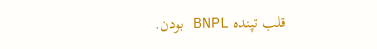قلب تپنده BNPL بودن.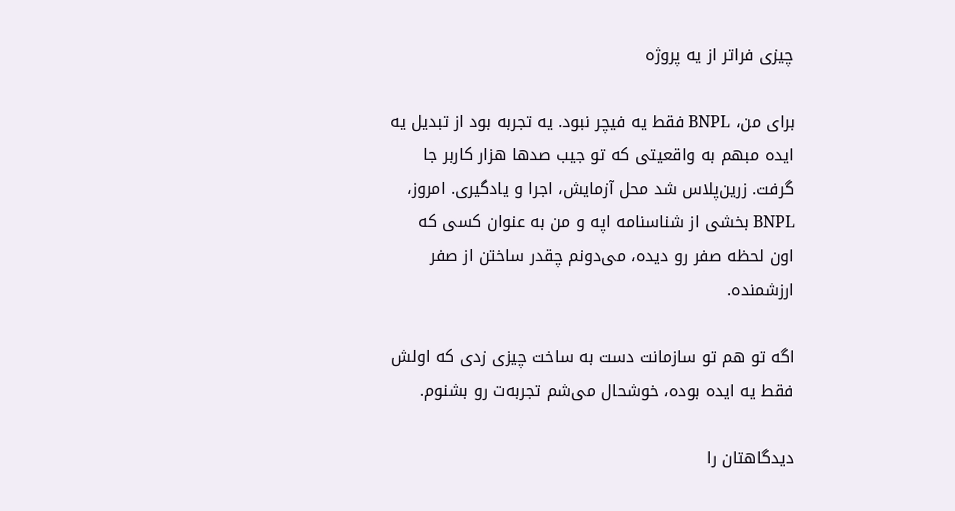چیزی فراتر از یه پروژه

برای من، BNPL فقط یه فیچر نبود. یه تجربه‌ بود از تبدیل یه ایده مبهم به واقعیتی که تو جیب صدها هزار کاربر جا گرفت. زرین‌پلاس شد محل آزمایش، اجرا و یادگیری. امروز، BNPL بخشی از شناسنامه اپه و من به عنوان کسی که اون لحظه صفر رو دیده، می‌دونم چقدر ساختن از صفر ارزشمنده.

اگه تو هم تو سازمانت دست به ساخت چیزی زدی که اولش فقط یه ایده بوده، خوشحال می‌شم تجربه‌ت رو بشنوم.

دیدگاهتان را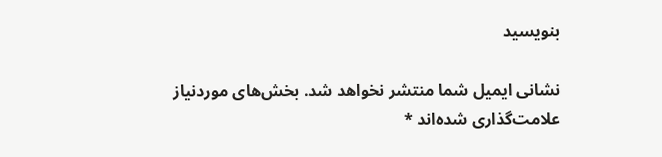بنویسید

نشانی ایمیل شما منتشر نخواهد شد. بخش‌های موردنیاز علامت‌گذاری شده‌اند *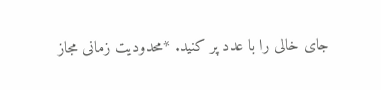جای خالی را با عدد پر کنید. *محدودیت زمانی مجاز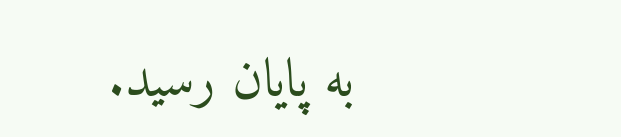به پایان رسید.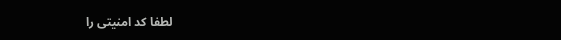لطفا کد امنیتی را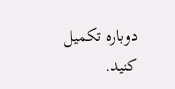دوباره تکمیل کنید.